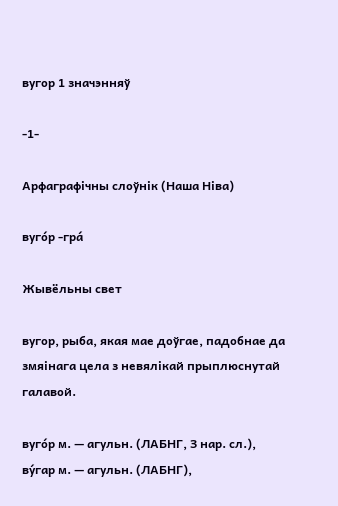вугор 1 значэнняў

-1-

Арфаграфічны слоўнік (Наша Ніва)

вуго́р -гра́

Жывёльны свет

вугор, рыба, якая мае доўгае, падобнае да змяінага цела з невялікай прыплюснутай галавой.

вуго́р м. — агульн. (ЛАБНГ, З нар. сл.),
ву́гар м. — агульн. (ЛАБНГ),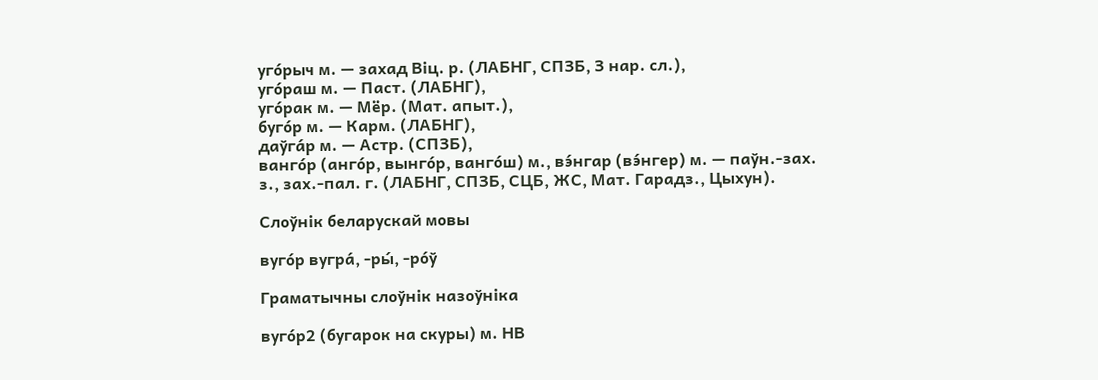уго́рыч м. — захад Віц. р. (ЛАБНГ, СПЗБ, З нар. сл.),
уго́раш м. — Паст. (ЛАБНГ),
уго́рак м. — Мёр. (Мат. апыт.),
буго́р м. — Карм. (ЛАБНГ),
даўга́р м. — Астр. (СПЗБ),
ванго́р (анго́р, вынго́р, ванго́ш) м., вэ́нгар (вэ́нгер) м. — паўн.-зах. з., зах.-пал. г. (ЛАБНГ, СПЗБ, СЦБ, ЖС, Мат. Гарадз., Цыхун).

Слоўнік беларускай мовы

вуго́р вугра́, -ры́, -ро́ў

Граматычны слоўнік назоўніка

вуго́р2 (бугарок на скуры) м. НВ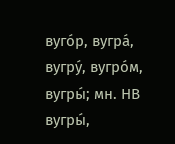вуго́р, вугра́, вугру́, вугро́м, вугры́; мн. НВ вугры́,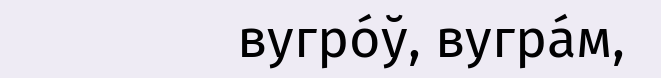вугро́ў, вугра́м,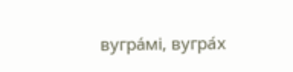вугра́мі, вугра́х